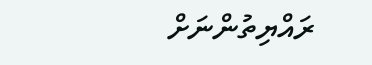ރައްޔިތުންނަށް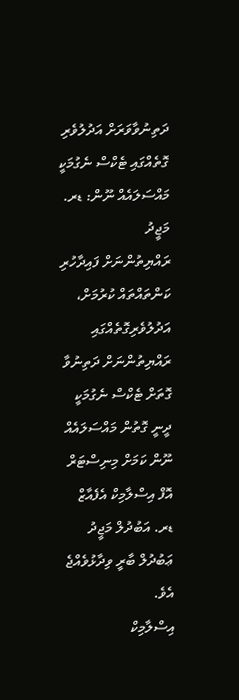ދަތިނުވާވަރަށް އަދުލުވެރި ގޮތެއްގައި ޓެކްސް ނެގުމަކީ މައްސަލައެއް ނޫން: ޑރ. މަޖީދު
ރައްޔިތުންނަށް ފައިދާހުރި ކަންތައްތައް ކުރުމަށް، އަދުލުވެރިގޮތެއްގައި ރައްޔިތުންނަށް ދަތިނުވާ ގޮތަށް ޓެކްސް ނެގުމަކީ ދީނީ ގޮތުން މައްސަލައެއް ނޫން ކަމަށް މިނިސްޓަރް އޮފް އިސްލާމިކް އެފެއާޒް ޑރ. އަބުދުލް މަޖީދު ޢަބުދުލް ބާރީ ވިދާޅުވެއްޖެ އެވެ.
އިސްލާމިކް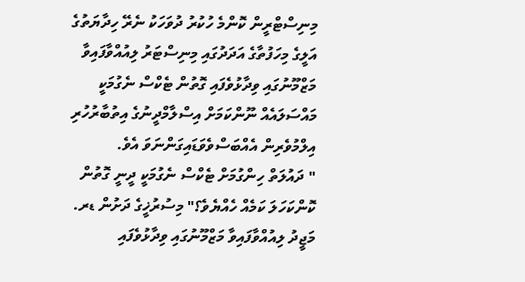މިނިސްޓްރީން ކޮންމެ ހުކުރު ދުވަހަކު ނެރޭ ހިދާޔަތުގެ އަލީގެ މިހަފުތާގެ އަދަދުގައި މިނިސްޓަރު ލިއުއްވާފައިވާ މަޒްމޫނުގައި ވިދާޅުވެފައި ގޮތުން ޓެކްސް ނެގުމަކީ މައްސަލައެއް ނޫންކަމަށް އިސްލާމްދީނުގެ އިތުބާރުހުރި އިލްމުވެރިން އެއްބަސްވެވަޑައިގަންނަވަ އެވެ.
" ދައުލަތް ހިންގުމަށް ޓެކްސް ނެގުމަކީ ދީނީ ގޮތުން ކޮންކަހަލަ ކަމެއް ހެއްޔެވެ؟" މިސުރުޚީގެ ދަށުން ޑރ. މަޖީދު ލިއުއްވާފައިވާ މަޒްމޫނުގައި ވިދާޅުވެފައި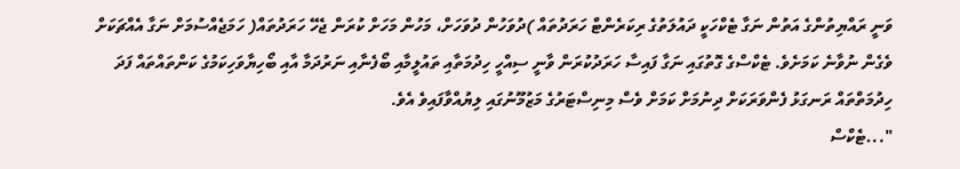ވަނީ ރައްޔިތުންގެ އަތުން ނަގާ ޓެކްހަކީ ދައުލަތުގެ ރިކަރެންޓް ހަރަދުތައް )ދުވަހުން ދުވަހަށް، މަހުން މަހަށް ކުރަން ޖެހޭ ހަރަދުތައް( ހަމަޖެއްސުމަށް ނަގާ އެއްޗަކަށް ވެގެން ނުވާނެ ކަމަށެވެ. ޓެކްސްގެ ގޮތުގައި ނަގާ ފައިސާ ހަރަދުކުރަން ވާނީ ސިއްހީ ހިދުމަތާއި ތައުލީމާއި ބޯފެނާއި ނަރުދަމާ އާއި ބޯހިޔާވަހިކަމުގެ ކަންތައްތައް ފަދަ ހިދުމަތްތައް ރަނގަޅު ފެންވަރަކަށް ދިނުމަށް ކަމަށް ވެސް މިނިސްޓަރުގެ މަޒުމޫނުގައި ލިޔުއްވާފައިވެ އެވެ.
"...ޓެކްސް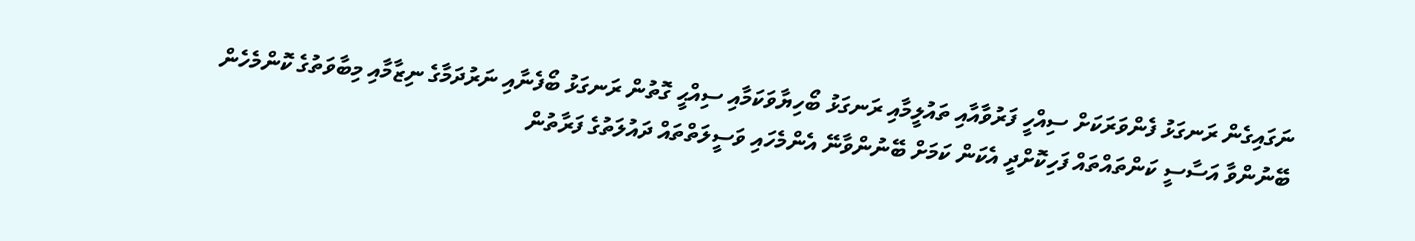ނަގައިގެން ރަނގަޅު ފެންވަރަކަށް ސިއްހީ ފަރުވާއާއި ތައުލީމާއި ރަނގަޅު ބޯހިޔާވަކަމާއި ސިއްޙީ ގޮތުން ރަނގަޅު ބޯފެނާއި ނަރުދަމާގެ ނިޒާމާއި މިބާވަތުގެ ކޮންމެހެން ބޭނުންވާ އަސާސީ ކަންތައްތައް ފަހިކޮށްދީ އެކަން ކަމަށް ބޭނުންވާނޭ އެންމެހައި ވަސީލަތްތައް ދައުލަތުގެ ފަރާތުން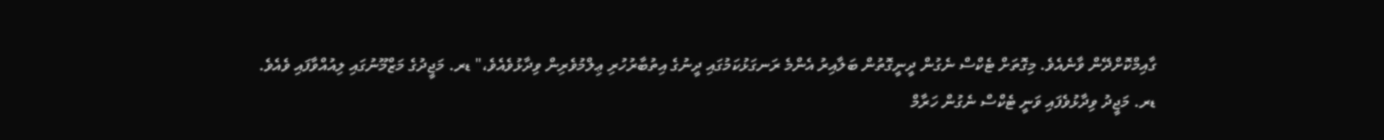ގާއިމްކޮށްދޭން ވާނެއެވެ. މިގޮތަށް ޓެކްސް ނެގުން ދީނީގޮތުން ބަލާއިރު އެންމެ ރަނގަޅުކަމުގައި ދީނުގެ އިތުބާރުހުރި ޢިލްމުވެރިން ވިދާޅުވެއެވެ،" ޑރ. މަޖީދުގެ މަޒްމޫނުގައި ލިއުއްވާފައި ވެއެވެ.
ޑރ. މަޖީދު ވިދާޅުވެފައި ވަނީ ޓެކްސް ނެގުން ހަރާމް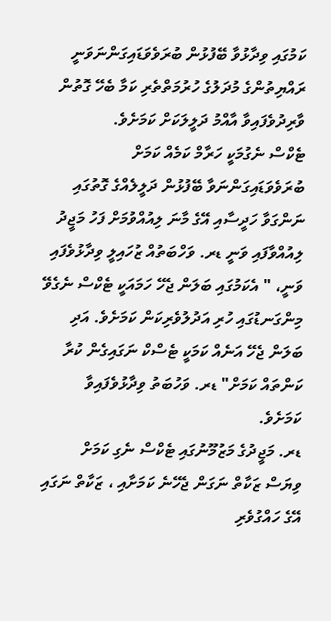ކަމުގައި ވިދާޅުވާ ބޭފުޅުން ބުރަވެވަޑައިގަންނަވަނީ ރައްޔިތުންގެ މުދަލުގެ ހުރުމަތްތެރި ކަމާ ބެހޭ ގޮތުން ވާރިދުވެފައިވާ އާއްމު ދަލީލަކަށް ކަމަށެވެ.
ޓެކްސް ނެގުމަކީ ހަރާމް ކަމެއް ކަމަށް ބުރަވެވަޑައިގަންނަވާ ބޭފުޅުން ދަލީލެއްގެ ގޮތުގައި ނަންގަވާ ހަދީސާއި އޭގެ މާނަ ލިއުއްވުމަށް ފަހު މަޖީދު ލިއުއްވާފައި ވަނީ ޑރ. ވަހްބަތުއް ޒުހައިލީ ވިދާޅުވެފައި ވަނީ، " އެކަމުގައި ބަލަން ޖެހޭ ހަމައަކީ ޓެކްސް ނެގެވޭ މިންގަނޑުގައި ހުރި އަދުލުވެރިކަން ކަމަށެވެ. އަދި ބަލަން ޖެހޭ އަނެއް ކަމަކީ ޓެސްކް ނަގައިގެން ކުރާ ކަންތައް ކަމަށް" ޑރ. ވަހުބަތު ވިދާޅުވެފައިވާ ކަމަށެވެ.
ޑރ. މަޖީދުގެ މަޒުމޫނުގައި ޓެކްސް ނެގި ކަމަށް ވިޔަސް ޒަކާތް ނަގަން ޖެހޭނެ ކަމަށާއި ، ޒަކާތް ނަގައި އޭގެ ހައްގުވެރި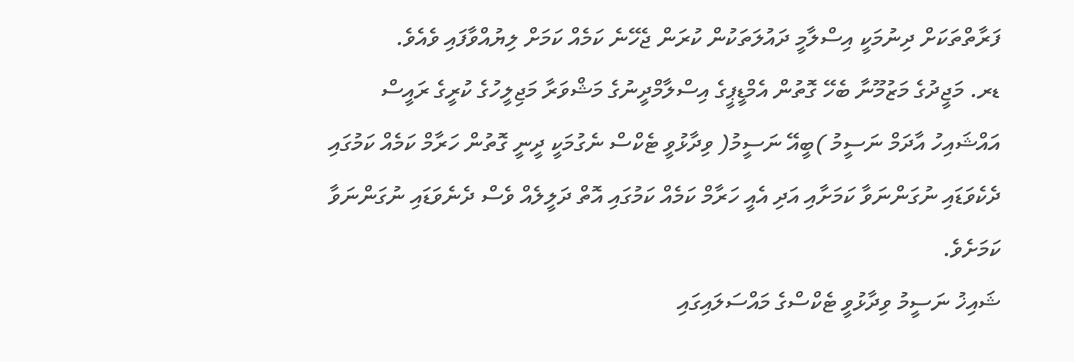ފަރާތްތަކަށް ދިނުމަކީ އިސްލާމީ ދައުލަތަކުން ކުރަން ޖެހޭނެ ކަމެއް ކަމަށް ލިޔުއްވާފައި ވެއެވެ.
ޑރ. މަޖީދުގެ މަޒުމޫނާ ބެހޭ ގޮތުން އެމްޑީޕީގެ އިސްލާމްދީނުގެ މަޝްވަރާ މަޖިލީހުގެ ކުރީގެ ރައީސް އައްޝައިހު އާދަމް ނަސީމު )ބީއޭ ނަސީމު( ވިދާޅުވީ ޓެކްސް ނެގުމަކީ ދީނީ ގޮތުން ހަރާމް ކަމެއް ކަމުގައި ދެކެވަޑައި ނުގަންނަވާ ކަމަށާއި އަދި އެއީ ހަރާމް ކަމެއް ކަމުގައި އޮތް ދަލީލެއް ވެސް ދެނެވަޑައި ނުގަންނަވާ ކަމަށެވެ.
ޝައިޚު ނަސީމު ވިދާޅުވީ ޓެކްސްގެ މައްސަލައިގައި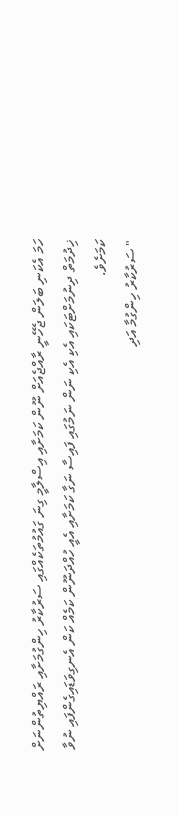ހަމަ އެކަނި ބަލަން ޖެހޭނީ ރާއްޖެއަށް ނޫން ކަމަށާއި އިސްލާމީ ގިނަ ގައުމުތަކެއްގައި ސަރުކާރު ހިންގުމަށާއި ރައްޔިތުންނަށް ޚިދުމަތް ދިނުމަށްޓަކައި އެކި އެކި ނަން ނަމުގައި ފައިސާ ނަގާ ކަމަށާއި އެއީ ހުއްދަނޫން ކަމެއް ކަން އެނގިވަޑައިގެންފައި ނުވާ ކަމަށެވެ.
" ސަރުކާރު ހިންގުމާ އަދި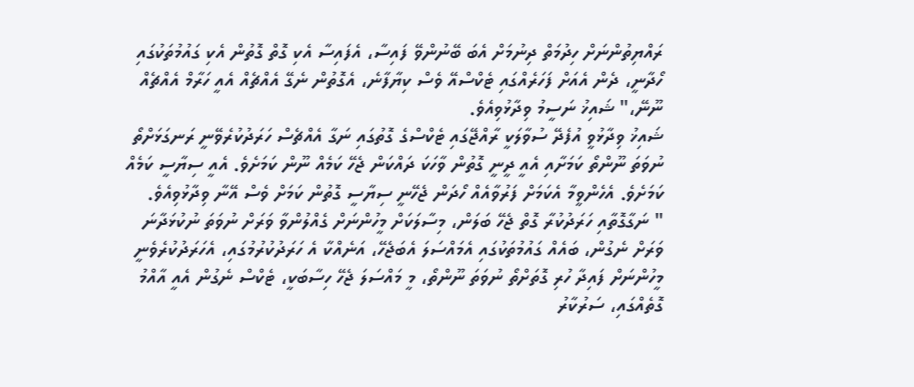ރައްޔިތުންނަށް ހިދުމަތް ދިނުމަށް އެބަ ބޭނުންވޭ ފައިސާ، އެފައިސާ އެކި ގޮތް ގޮތުން އެކި ގައުމުތަކުގައި ހޯދާނީ، ދެން އެއަށް ފަހަރެއްގައި ޓެކްސްއޭ ވެސް ކިޔާފާނެ، އެގޮތުން ނެގޭ އެއްޗެއް އެއީ ހަރާމް އެއްޗެއް ނޫނޭ،" ޝައިޚު ނަސީމު ވިދާޅުވިއެވެ.
ޝައިޚު ވިދާޅުވީ އުފެދޭ ސުވާލަކީ ރާއްޖޭގައި ޓެކްސްގެ ގޮތުގައި ނަގާ އެއްޗެސް ހަރަދުކުރެވޭނީ ރަނގަޅަށްތޯ ނުވަތަ ނޫންތޯ ކަމަށާއި އެއީ ދީނީ ގޮތުން ވާހަކަ ދައްކަން ޖެހޭ ކަމެއް ނޫން ކަމަށެވެ. އެއީ ސިޔާސީ ކަމެއް ކަމަށެވެ. އެހެންވީމާ އެކަމަށް ފަރުވާއެއް ހޯދަން ޖެހޭނީ ސިޔާސީ ގޮތުން ކަމަށް ވެސް އޭނާ ވިދާޅުވިއެވެ.
" ނަގާގޮތާއި ހަރަދުކުރާ ގޮތް ޖެހޭ ބަލަން، މިސާލަކަށް މީހުންނަށް ގެއްލުންވާ ވަރަށް ނުވަތަ ނުކުޅަދާނަ ވަރަށް ނެގުން، ބައެއް ގައުމުތަކުގައި އެމައްސަލަ އެބަޖެހޭ، އަނެއްކާ އެ ހަރަދުކުރުމުގައި، އެހަރަދުކުރެވެނީ މީހުންނަށް ފައިދާ ހުރި ގޮތަށްތޯ ނުވަތަ ނޫންތޯ، މީ މައްސަލަ ޖެހޭ ހިސާބަކީ، ޓެކްސް ނެގުން އެއީ އާއްމު ގޮތެއްގައި، ސަރުކާރު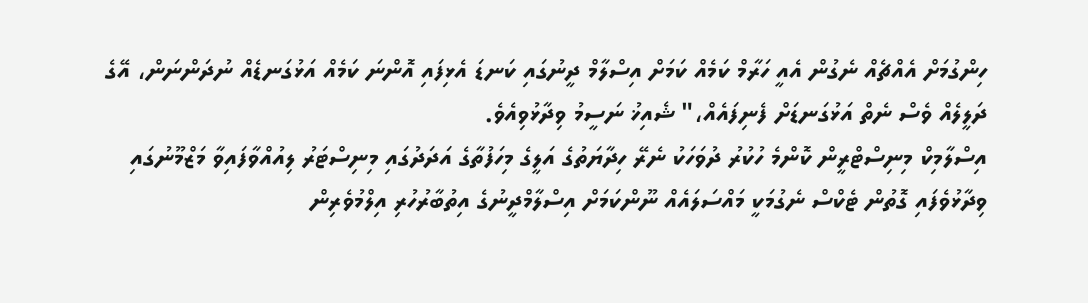ހިންގުމަށް އެއްޗެއް ނެގުން އެއީ ހަރާމް ކަމެއް ކަމަށް އިސްލާމް ދީނުގައި ކަނޑަ އެޅިފައި އޮންނަ ކަމެއް އަޅުގަނޑެއް ނުދަންނަން، އޭގެ ދަލީލެއް ވެސް ނެތް އަޅުގަނޑަށް ފެނިފައެއް،" ޝެއިޚު ނަސީމު ވިދާޅުވިއެވެ.
އިސްލާމިކް މިނިސްޓްރީން ކޮންމެ ހުކުރު ދުވަހަކު ނެރޭ ހިދާޔަތުގެ އަލީގެ މިހަފުތާގެ އަދަދުގައި މިނިސްޓަރު ލިއުއްވާފައިވާ މަޒްމޫނުގައި ވިދާޅުވެފައި ގޮތުން ޓެކްސް ނެގުމަކީ މައްސަލައެއް ނޫންކަމަށް އިސްލާމްދީނުގެ އިތުބާރުހުރި އިލްމުވެރިން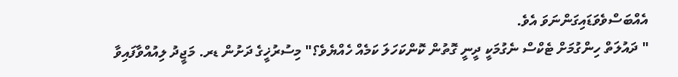އެއްބަސްވެވަޑައިގަންނަވަ އެވެ.
" ދައުލަތް ހިންގުމަށް ޓެކްސް ނެގުމަކީ ދީނީ ގޮތުން ކޮންކަހަލަ ކަމެއް ހެއްޔެވެ؟" މިސުރުޚީގެ ދަށުން ޑރ. މަޖީދު ލިއުއްވާފައިވާ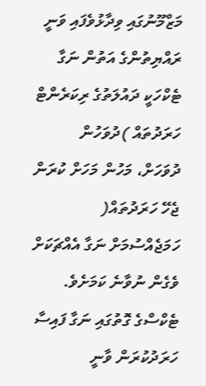މަޒްމޫނުގައި ވިދާޅުވެފައި ވަނީ ރައްޔިތުންގެ އަތުން ނަގާ ޓެކްހަކީ ދައުލަތުގެ ރިކަރެންޓް ހަރަދުތައް )ދުވަހުން ދުވަހަށް، މަހުން މަހަށް ކުރަން ޖެހޭ ހަރަދުތައް( ހަމަޖެއްސުމަށް ނަގާ އެއްޗަކަށް ވެގެން ނުވާނެ ކަމަށެވެ. ޓެކްސްގެ ގޮތުގައި ނަގާ ފައިސާ ހަރަދުކުރަން ވާނީ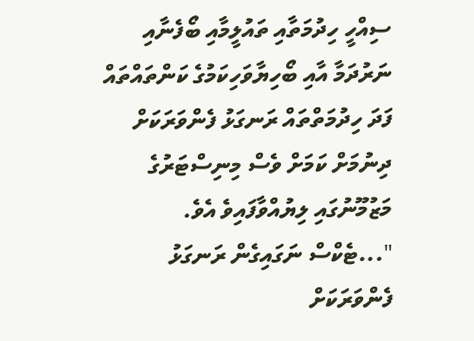ސިއްހީ ހިދުމަތާއި ތައުލީމާއި ބޯފެނާއި ނަރުދަމާ އާއި ބޯހިޔާވަހިކަމުގެ ކަންތައްތައް ފަދަ ހިދުމަތްތައް ރަނގަޅު ފެންވަރަކަށް ދިނުމަށް ކަމަށް ވެސް މިނިސްޓަރުގެ މަޒުމޫނުގައި ލިޔުއްވާފައިވެ އެވެ.
"...ޓެކްސް ނަގައިގެން ރަނގަޅު ފެންވަރަކަށް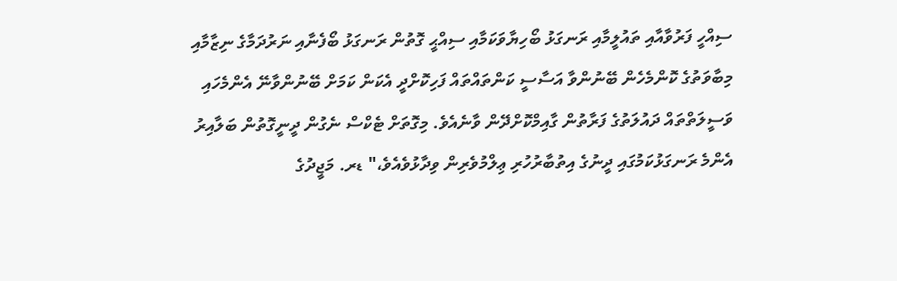ސިއްހީ ފަރުވާއާއި ތައުލީމާއި ރަނގަޅު ބޯހިޔާވަކަމާއި ސިއްޙީ ގޮތުން ރަނގަޅު ބޯފެނާއި ނަރުދަމާގެ ނިޒާމާއި މިބާވަތުގެ ކޮންމެހެން ބޭނުންވާ އަސާސީ ކަންތައްތައް ފަހިކޮށްދީ އެކަން ކަމަށް ބޭނުންވާނޭ އެންމެހައި ވަސީލަތްތައް ދައުލަތުގެ ފަރާތުން ގާއިމްކޮށްދޭން ވާނެއެވެ. މިގޮތަށް ޓެކްސް ނެގުން ދީނީގޮތުން ބަލާއިރު އެންމެ ރަނގަޅުކަމުގައި ދީނުގެ އިތުބާރުހުރި ޢިލްމުވެރިން ވިދާޅުވެއެވެ،" ޑރ. މަޖީދުގެ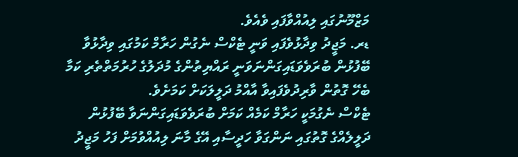މަޒްމޫނުގައި ލިއުއްވާފައި ވެއެވެ.
ޑރ. މަޖީދު ވިދާޅުވެފައި ވަނީ ޓެކްސް ނެގުން ހަރާމް ކަމުގައި ވިދާޅުވާ ބޭފުޅުން ބުރަވެވަޑައިގަންނަވަނީ ރައްޔިތުންގެ މުދަލުގެ ހުރުމަތްތެރި ކަމާ ބެހޭ ގޮތުން ވާރިދުވެފައިވާ އާއްމު ދަލީލަކަށް ކަމަށެވެ.
ޓެކްސް ނެގުމަކީ ހަރާމް ކަމެއް ކަމަށް ބުރަވެވަޑައިގަންނަވާ ބޭފުޅުން ދަލީލެއްގެ ގޮތުގައި ނަންގަވާ ހަދީސާއި އޭގެ މާނަ ލިއުއްވުމަށް ފަހު މަޖީދު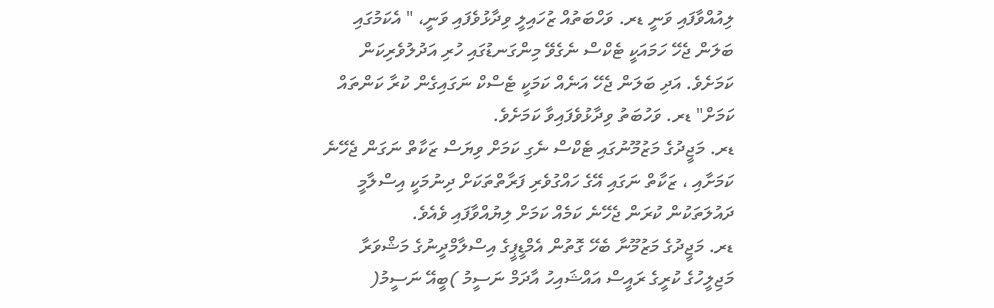ލިއުއްވާފައި ވަނީ ޑރ. ވަހްބަތުއް ޒުހައިލީ ވިދާޅުވެފައި ވަނީ، " އެކަމުގައި ބަލަން ޖެހޭ ހަމައަކީ ޓެކްސް ނެގެވޭ މިންގަނޑުގައި ހުރި އަދުލުވެރިކަން ކަމަށެވެ. އަދި ބަލަން ޖެހޭ އަނެއް ކަމަކީ ޓެސްކް ނަގައިގެން ކުރާ ކަންތައް ކަމަށް" ޑރ. ވަހުބަތު ވިދާޅުވެފައިވާ ކަމަށެވެ.
ޑރ. މަޖީދުގެ މަޒުމޫނުގައި ޓެކްސް ނެގި ކަމަށް ވިޔަސް ޒަކާތް ނަގަން ޖެހޭނެ ކަމަށާއި ، ޒަކާތް ނަގައި އޭގެ ހައްގުވެރި ފަރާތްތަކަށް ދިނުމަކީ އިސްލާމީ ދައުލަތަކުން ކުރަން ޖެހޭނެ ކަމެއް ކަމަށް ލިޔުއްވާފައި ވެއެވެ.
ޑރ. މަޖީދުގެ މަޒުމޫނާ ބެހޭ ގޮތުން އެމްޑީޕީގެ އިސްލާމްދީނުގެ މަޝްވަރާ މަޖިލީހުގެ ކުރީގެ ރައީސް އައްޝައިހު އާދަމް ނަސީމު )ބީއޭ ނަސީމު(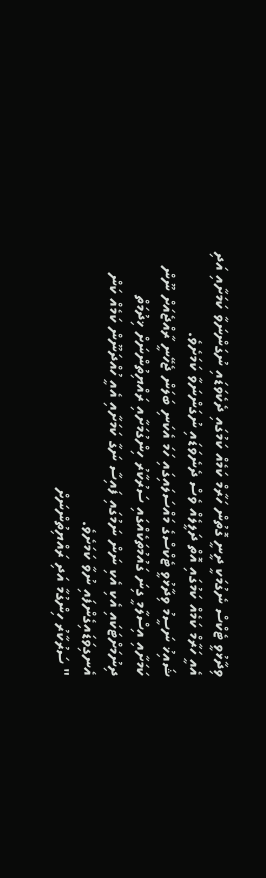ވިދާޅުވީ ޓެކްސް ނެގުމަކީ ދީނީ ގޮތުން ހަރާމް ކަމެއް ކަމުގައި ދެކެވަޑައި ނުގަންނަވާ ކަމަށާއި އަދި އެއީ ހަރާމް ކަމެއް ކަމުގައި އޮތް ދަލީލެއް ވެސް ދެނެވަޑައި ނުގަންނަވާ ކަމަށެވެ.
ޝައިޚު ނަސީމު ވިދާޅުވީ ޓެކްސްގެ މައްސަލައިގައި ހަމަ އެކަނި ބަލަން ޖެހޭނީ ރާއްޖެއަށް ނޫން ކަމަށާއި އިސްލާމީ ގިނަ ގައުމުތަކެއްގައި ސަރުކާރު ހިންގުމަށާއި ރައްޔިތުންނަށް ޚިދުމަތް ދިނުމަށްޓަކައި އެކި އެކި ނަން ނަމުގައި ފައިސާ ނަގާ ކަމަށާއި އެއީ ހުއްދަނޫން ކަމެއް ކަން އެނގިވަޑައިގެންފައި ނުވާ ކަމަށެވެ.
" ސަރުކާރު ހިންގުމާ އަދި ރައްޔިތުންނަށް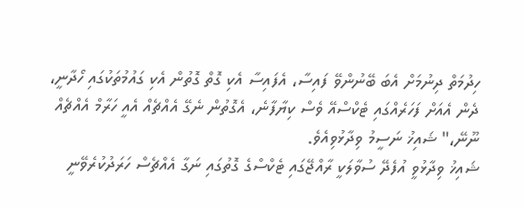ހިދުމަތް ދިނުމަށް އެބަ ބޭނުންވޭ ފައިސާ، އެފައިސާ އެކި ގޮތް ގޮތުން އެކި ގައުމުތަކުގައި ހޯދާނީ، ދެން އެއަށް ފަހަރެއްގައި ޓެކްސްއޭ ވެސް ކިޔާފާނެ، އެގޮތުން ނެގޭ އެއްޗެއް އެއީ ހަރާމް އެއްޗެއް ނޫނޭ،" ޝައިޚު ނަސީމު ވިދާޅުވިއެވެ.
ޝައިޚު ވިދާޅުވީ އުފެދޭ ސުވާލަކީ ރާއްޖޭގައި ޓެކްސްގެ ގޮތުގައި ނަގާ އެއްޗެސް ހަރަދުކުރެވޭނީ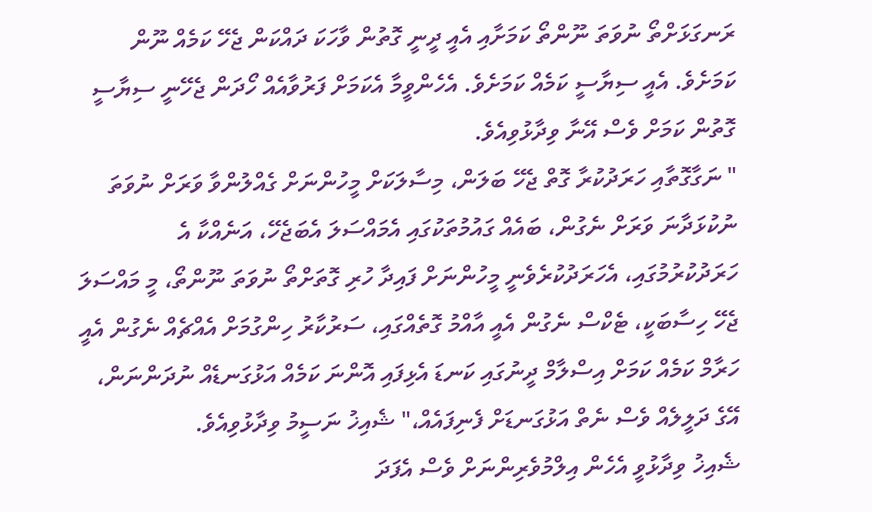ރަނގަޅަށްތޯ ނުވަތަ ނޫންތޯ ކަމަށާއި އެއީ ދީނީ ގޮތުން ވާހަކަ ދައްކަން ޖެހޭ ކަމެއް ނޫން ކަމަށެވެ. އެއީ ސިޔާސީ ކަމެއް ކަމަށެވެ. އެހެންވީމާ އެކަމަށް ފަރުވާއެއް ހޯދަން ޖެހޭނީ ސިޔާސީ ގޮތުން ކަމަށް ވެސް އޭނާ ވިދާޅުވިއެވެ.
" ނަގާގޮތާއި ހަރަދުކުރާ ގޮތް ޖެހޭ ބަލަން، މިސާލަކަށް މީހުންނަށް ގެއްލުންވާ ވަރަށް ނުވަތަ ނުކުޅަދާނަ ވަރަށް ނެގުން، ބައެއް ގައުމުތަކުގައި އެމައްސަލަ އެބަޖެހޭ، އަނެއްކާ އެ ހަރަދުކުރުމުގައި، އެހަރަދުކުރެވެނީ މީހުންނަށް ފައިދާ ހުރި ގޮތަށްތޯ ނުވަތަ ނޫންތޯ، މީ މައްސަލަ ޖެހޭ ހިސާބަކީ، ޓެކްސް ނެގުން އެއީ އާއްމު ގޮތެއްގައި، ސަރުކާރު ހިންގުމަށް އެއްޗެއް ނެގުން އެއީ ހަރާމް ކަމެއް ކަމަށް އިސްލާމް ދީނުގައި ކަނޑަ އެޅިފައި އޮންނަ ކަމެއް އަޅުގަނޑެއް ނުދަންނަން، އޭގެ ދަލީލެއް ވެސް ނެތް އަޅުގަނޑަށް ފެނިފައެއް،" ޝެއިޚު ނަސީމު ވިދާޅުވިއެވެ.
ޝެއިޚު ވިދާޅުވީ އެހެން އިލްމުވެރިންނަށް ވެސް އެފަދަ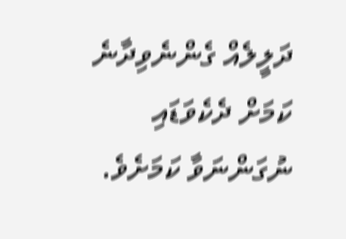ދަލީލެއް ގެންނެވިދާނެ ކަމަށް ދެކެވަޑައި ނުގަންނަވާ ކަމަށެވެ.